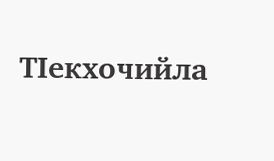ТIекхочийла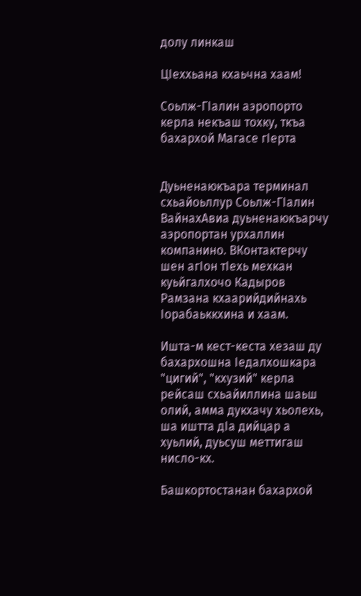долу линкаш

ЦIеххьана кхаьчна хаам!

Соьлж-ГIалин аэропорто керла некъаш тохку, ткъа бахархой Магасе гIерта


Дуьненаюкъара терминал схьайоьллур Соьлж-ГIалин ВайнахАвиа дуьненаюкъарчу аэропортан урхаллин компанино. ВКонтактерчу шен агIон тIехь мехкан куьйгалхочо Кадыров Рамзана кхаарийдийнахь Iорабаьккхина и хаам.

Ишта-м кест-кеста хезаш ду бахархошна Iедалхошкара "цигий", "кхузий" керла рейсаш схьайиллина шаьш олий, амма дукхачу хьолехь, ша иштта дIа дийцар а хуьлий, дуьсуш меттигаш нисло-кх.

Башкортостанан бахархой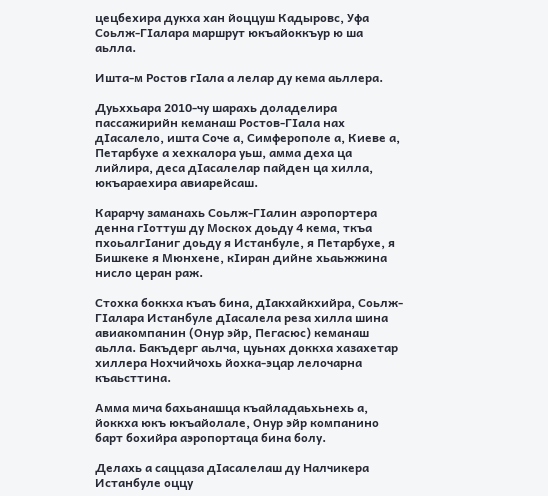цецбехира дукха хан йоццуш Кадыровс, Уфа Соьлж-ГIалара маршрут юкъайоккъур ю ша аьлла.

Ишта-м Ростов гIала а лелар ду кема аьллера.

Дуьххьара 2010-чу шарахь доладелира пассажирийн кеманаш Ростов-ГIала нах дIасалело, ишта Соче а, Симферополе а, Киеве а, Петарбухе а хехкалора уьш, амма деха ца лийлира, деса дIасалелар пайден ца хилла, юкъараехира авиарейсаш.

Карарчу заманахь Соьлж-ГIалин аэропортера денна гIоттуш ду Москох доьду 4 кема, ткъа пхоьалгIаниг доьду я Истанбуле, я Петарбухе, я Бишкеке я Мюнхене, кIиран дийне хьаьжжина нисло церан раж.

Стохка боккха къаъ бина, дIакхайкхийра, Соьлж-ГIалара Истанбуле дIасалела реза хилла шина авиакомпанин (Онур эйр, Пегасюс) кеманаш аьлла. Бакъдерг аьлча, цуьнах доккха хазахетар хиллера Нохчийчохь йохка-эцар лелочарна къаьсттина.

Амма мича бахьанашца къайладаьхьнехь а, йоккха юкъ юкъайолале, Онур эйр компанино барт бохийра аэропортаца бина болу.

Делахь а саццаза дIасалелаш ду Налчикера Истанбуле оццу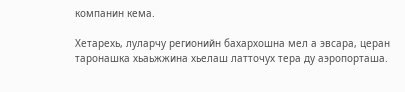компанин кема.

Хетарехь, луларчу регионийн бахархошна мел а эвсара, церан таронашка хьаьжжина хьелаш латточух тера ду аэропорташа.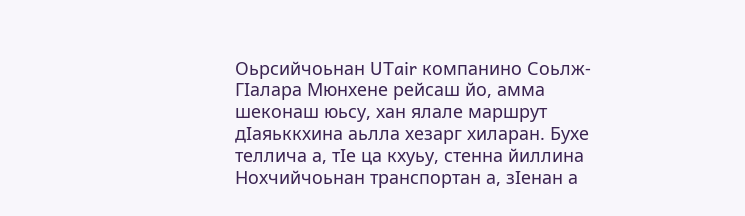Оьрсийчоьнан UTair компанино Соьлж-ГIалара Мюнхене рейсаш йо, амма шеконаш юьсу, хан ялале маршрут дIаяьккхина аьлла хезарг хиларан. Бухе теллича а, тIе ца кхуьу, стенна йиллина Нохчийчоьнан транспортан а, зIенан а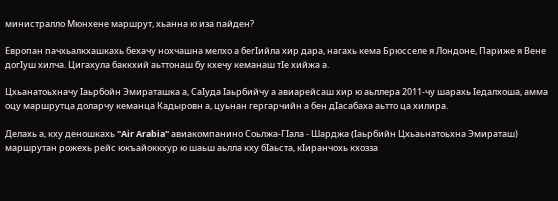министралло Мюнхене маршрут, хьанна ю иза пайден?

Европан пачхьалкхашкахь бехачу нохчашна мелхо а бегIийла хир дара, нагахь кема Брюсселе я Лондоне, Париже я Вене догIуш хилча. Цигахула баккхий аьттонаш бу кхечу кеманаш тIе хийжа а.

Цхьанатоьхначу Iаьрбойн Эмираташка а, СаIуда Iаьрбийчу а авиарейсаш хир ю аьллера 2011-чу шарахь Iедалхоша, амма оцу маршрутца доларчу кеманца Кадыровн а, цуьнан гергарчийн а бен дIасабаха аьтто ца хилира.

Делахь а, кху деношкахь "Air Arabia" авиакомпанино Соьлжа-ГIала - Шарджа (Iаьрбийн Цхьаьнатоьхна Эмираташ) маршрутан рожехь рейс юкъайоккхур ю шаьш аьлла кху бIаьста, кIиранчохь кхозза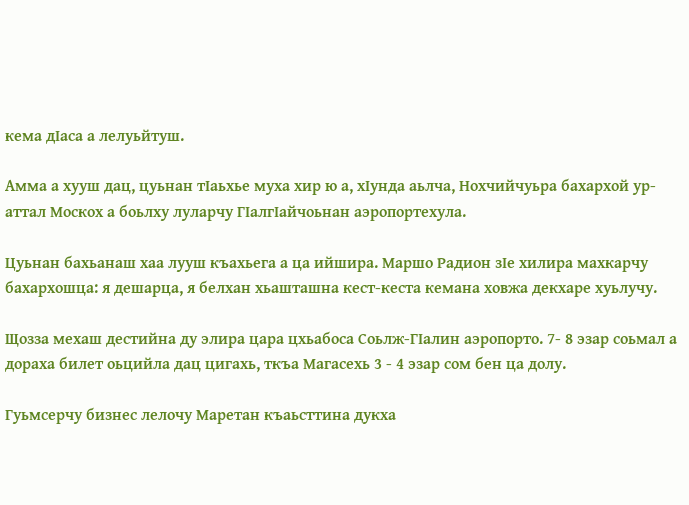кема дIаса а лелуьйтуш.

Амма а хууш дац, цуьнан тIаьхье муха хир ю а, хIунда аьлча, Нохчийчуьра бахархой ур-аттал Москох а боьлху луларчу ГIалгIайчоьнан аэропортехула.

Цуьнан бахьанаш хаа лууш къахьега а ца ийшира. Маршо Радион зIе хилира махкарчу бахархошца: я дешарца, я белхан хьашташна кест-кеста кемана ховжа декхаре хуьлучу.

Щозза мехаш дестийна ду элира цара цхьабоса Соьлж-ГIалин аэропорто. 7- 8 эзар соьмал а дораха билет оьцийла дац цигахь, ткъа Магасехь 3 - 4 эзар сом бен ца долу.

Гуьмсерчу бизнес лелочу Маретан къаьсттина дукха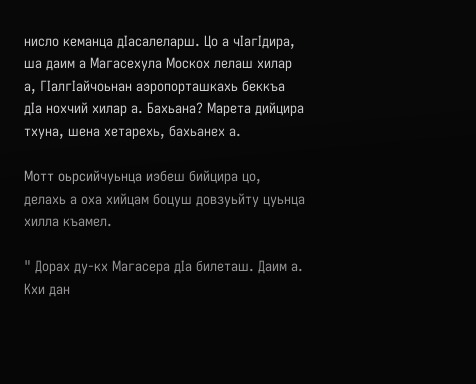нисло кеманца дIасалеларш. Цо а чIагIдира, ша даим а Магасехула Москох лелаш хилар а, ГIалгIайчоьнан аэропорташкахь беккъа дIа нохчий хилар а. Бахьана? Марета дийцира тхуна, шена хетарехь, бахьанех а.

Мотт оьрсийчуьнца иэбеш бийцира цо, делахь а оха хийцам боцуш довзуьйту цуьнца хилла къамел.

" Дорах ду-кх Магасера дIа билеташ. Даим а. Кхи дан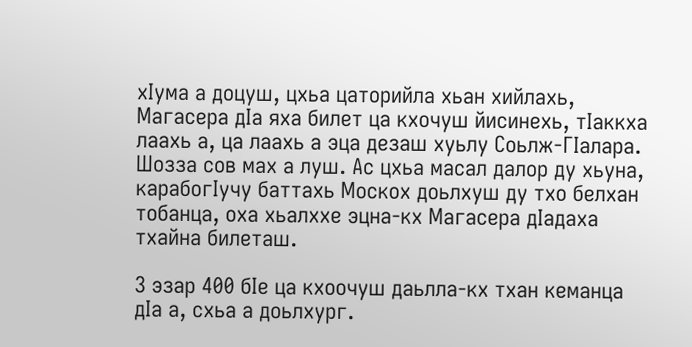хIума а доцуш, цхьа цаторийла хьан хийлахь, Магасера дIа яха билет ца кхочуш йисинехь, тIаккха лаахь а, ца лаахь а эца дезаш хуьлу Соьлж-ГIалара. Шозза сов мах а луш. Ас цхьа масал далор ду хьуна, карабогIучу баттахь Москох доьлхуш ду тхо белхан тобанца, оха хьалххе эцна-кх Магасера дIадаха тхайна билеташ.

3 эзар 400 бIе ца кхоочуш даьлла-кх тхан кеманца дIа а, схьа а доьлхург.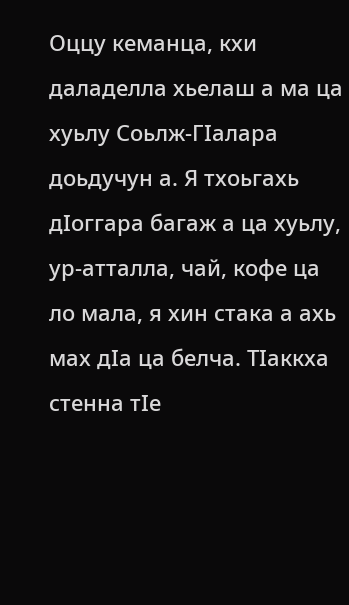Оццу кеманца, кхи даладелла хьелаш а ма ца хуьлу Соьлж-ГIалара доьдучун а. Я тхоьгахь дIоггара багаж а ца хуьлу, ур-атталла, чай, кофе ца ло мала, я хин стака а ахь мах дIа ца белча. ТIаккха стенна тIе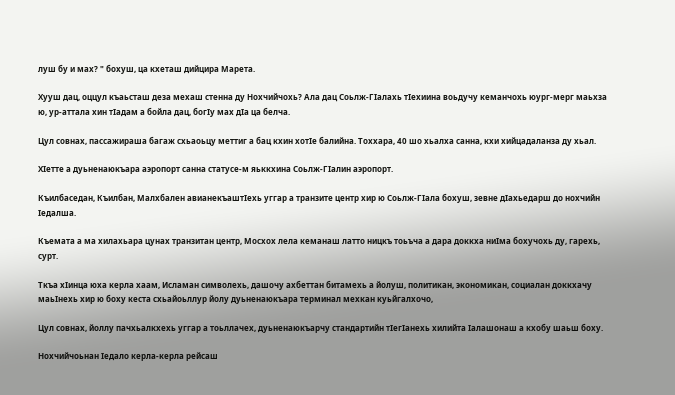луш бу и мах? " бохуш, ца кхеташ дийцира Марета.

Хууш дац, оццул къаьсташ деза мехаш стенна ду Нохчийчохь? Ала дац Соьлж-ГIалахь тIехиина воьдучу кеманчохь юург-мерг маьхза ю, ур-аттала хин тIадам а бойла дац, богIу мах дIа ца белча.

Цул совнах, пассажираша багаж схьаоьцу меттиг а бац кхин хотIе балийна. Тоххара, 40 шо хьалха санна, кхи хийцадаланза ду хьал.

ХIетте а дуьненаюкъара аэропорт санна статусе-м яьккхина Соьлж-ГIалин аэропорт.

Къилбаседан, Къилбан, Малхбален авианекъаштIехь уггар а транзите центр хир ю Соьлж-ГIала бохуш, зевне дIахьедарш до нохчийн Iедалша.

Къемата а ма хилахьара цунах транзитан центр, Мосхох лела кеманаш латто ницкъ тоьъча а дара доккха ниIма бохучохь ду, гарехь, сурт.

Ткъа хIинца юха керла хаам, Исламан символехь, дашочу ахбеттан битамехь а йолуш, политикан, экономикан, социалан доккхачу маьIнехь хир ю боху кеста схьайоьллур йолу дуьненаюкъара терминал мехкан куьйгалхочо,

Цул совнах, йоллу пачхьалкхехь уггар а тоьллачех, дуьненаюкъарчу стандартийн тIегIанехь хилийта Iалашонаш а кхобу шаьш боху.

Нохчийчоьнан Iедало керла-керла рейсаш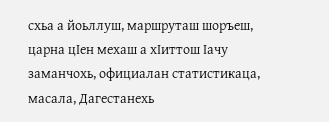схьа а йоьллуш, маршруташ шоръеш, царна цIен мехаш а хIиттош Iачу заманчохь, официалан статистикаца, масала, Дагестанехь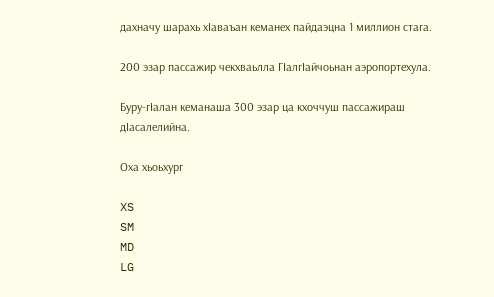дахначу шарахь хIаваъан кеманех пайдаэцна 1 миллион стага.

200 эзар пассажир чекхваьлла ГIалгIайчоьнан аэропортехула.

Буру-гIалан кеманаша 300 эзар ца кхоччуш пассажираш дIасалелийна.

Оха хьоьхург

XS
SM
MD
LG